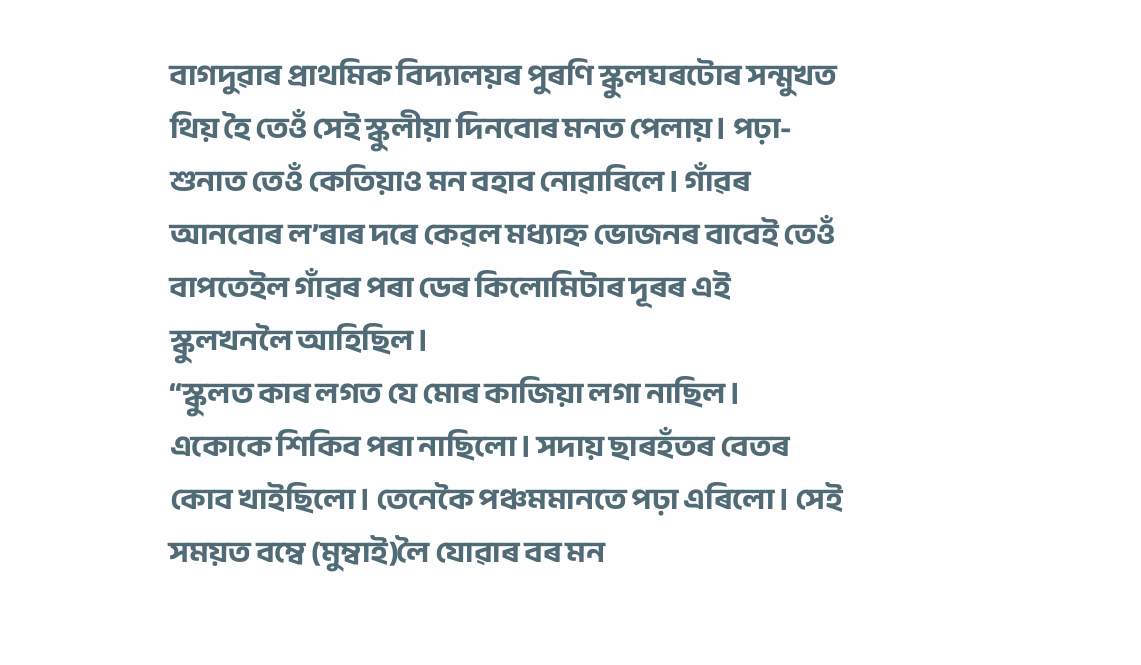বাগদুৱাৰ প্ৰাথমিক বিদ্যালয়ৰ পুৰণি স্কুলঘৰটোৰ সন্মুখত থিয় হৈ তেওঁ সেই স্কুলীয়া দিনবোৰ মনত পেলায়। পঢ়া-শুনাত তেওঁ কেতিয়াও মন বহাব নোৱাৰিলে। গাঁৱৰ আনবোৰ ল’ৰাৰ দৰে কেৱল মধ্যাহ্ন ভোজনৰ বাবেই তেওঁ বাপতেইল গাঁৱৰ পৰা ডেৰ কিলোমিটাৰ দূৰৰ এই স্কুলখনলৈ আহিছিল।
“স্কুলত কাৰ লগত যে মোৰ কাজিয়া লগা নাছিল। একোকে শিকিব পৰা নাছিলো। সদায় ছাৰহঁতৰ বেতৰ কোব খাইছিলো। তেনেকৈ পঞ্চমমানতে পঢ়া এৰিলো। সেই সময়ত বম্বে (মুম্বাই)লৈ যোৱাৰ বৰ মন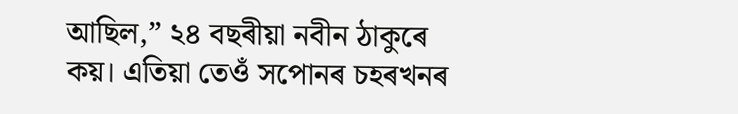আছিল,” ২৪ বছৰীয়া নবীন ঠাকুৰে কয়। এতিয়া তেওঁ সপোনৰ চহৰখনৰ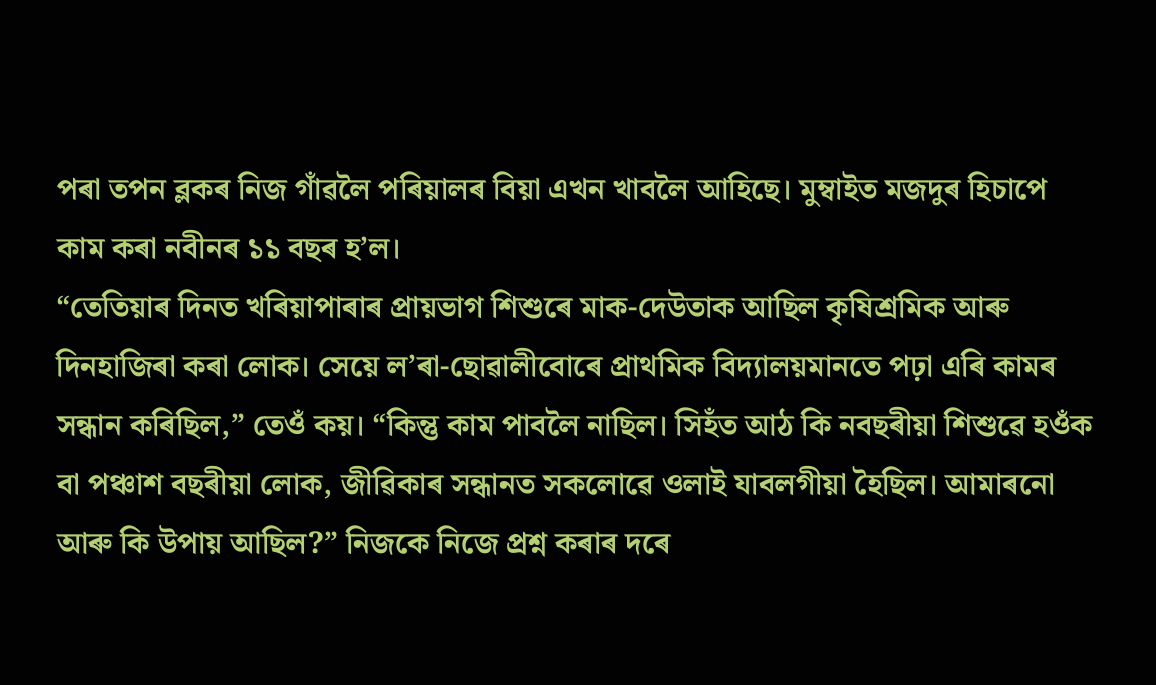পৰা তপন ব্লকৰ নিজ গাঁৱলৈ পৰিয়ালৰ বিয়া এখন খাবলৈ আহিছে। মুম্বাইত মজদুৰ হিচাপে কাম কৰা নবীনৰ ১১ বছৰ হ’ল।
“তেতিয়াৰ দিনত খৰিয়াপাৰাৰ প্ৰায়ভাগ শিশুৰে মাক-দেউতাক আছিল কৃষিশ্ৰমিক আৰু দিনহাজিৰা কৰা লোক। সেয়ে ল’ৰা-ছোৱালীবোৰে প্ৰাথমিক বিদ্যালয়মানতে পঢ়া এৰি কামৰ সন্ধান কৰিছিল,” তেওঁ কয়। “কিন্তু কাম পাবলৈ নাছিল। সিহঁত আঠ কি নবছৰীয়া শিশুৱে হওঁক বা পঞ্চাশ বছৰীয়া লোক, জীৱিকাৰ সন্ধানত সকলোৱে ওলাই যাবলগীয়া হৈছিল। আমাৰনো আৰু কি উপায় আছিল?” নিজকে নিজে প্ৰশ্ন কৰাৰ দৰে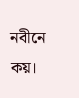নবীনে কয়।